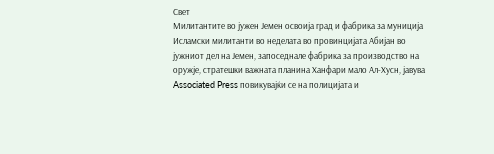Свет
Милитантите во јужен Јемен освоија град и фабрика за муниција
Исламски милитанти во неделата во провинцијата Абијан во јужниот дел на Јемен, запоседнале фабрика за производство на оружје, стратешки важната планина Ханфари мало Ал-Хусн, јавува Associated Press повикувајќи се на полицијата и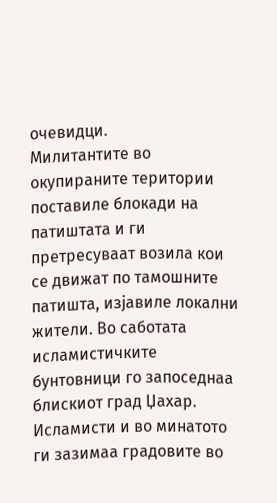очевидци.
Милитантите во окупираните територии поставиле блокади на патиштата и ги претресуваат возила кои се движат по тамошните патишта, изјавиле локални жители. Во саботата исламистичките бунтовници го запоседнаа блискиот град Џахар. Исламисти и во минатото ги зазимаа градовите во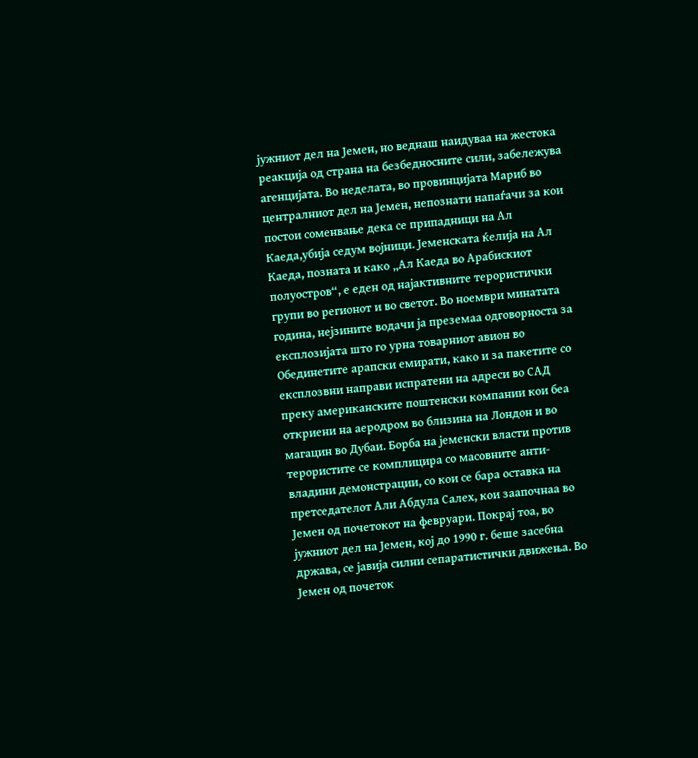јужниот дел на Јемен, но веднаш наидуваа на жестока реакција од страна на безбедносните сили, забележува агенцијата. Во неделата, во провинцијата Мариб во централниот дел на Јемен, непознати напаѓачи за кои постои соменвање дека се припадници на Ал Каеда,убија седум војници. Јеменската ќелија на Ал Каеда, позната и како „Ал Каеда во Арабискиот полуостров“, е еден од најактивните терористички групи во регионот и во светот. Во ноември минатата година, нејзините водачи ја преземаа одговорноста за експлозијата што го урна товарниот авион во Обединетите арапски емирати, како и за пакетите со експлозвни направи испратени на адреси во САД преку американските поштенски компании кои беа откриени на аеродром во близина на Лондон и во магацин во Дубаи. Борба на јеменски власти против терористите се комплицира со масовните анти-владини демонстрации, со кои се бара оставка на претседателот Али Абдула Салех, кои заапочнаа во Јемен од почетокот на февруари. Покрај тоа, во јужниот дел на Јемен, кој до 1990 г. беше засебна држава, се јавија силни сепаратистички движења. Во Јемен од почеток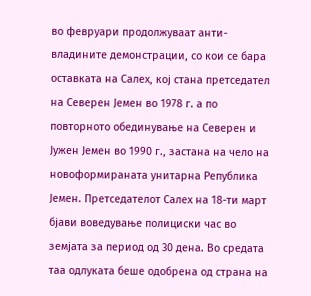во февруари продолжуваат анти-владините демонстрации, со кои се бара оставката на Салех, кој стана претседател на Северен Јемен во 1978 г. а по повторното обединување на Северен и Јужен Јемен во 1990 г., застана на чело на новоформираната унитарна Република Јемен. Претседателот Салех на 18-ти март бјави воведување полициски час во земјата за период од 30 дена. Во средата таа одлуката беше одобрена од страна на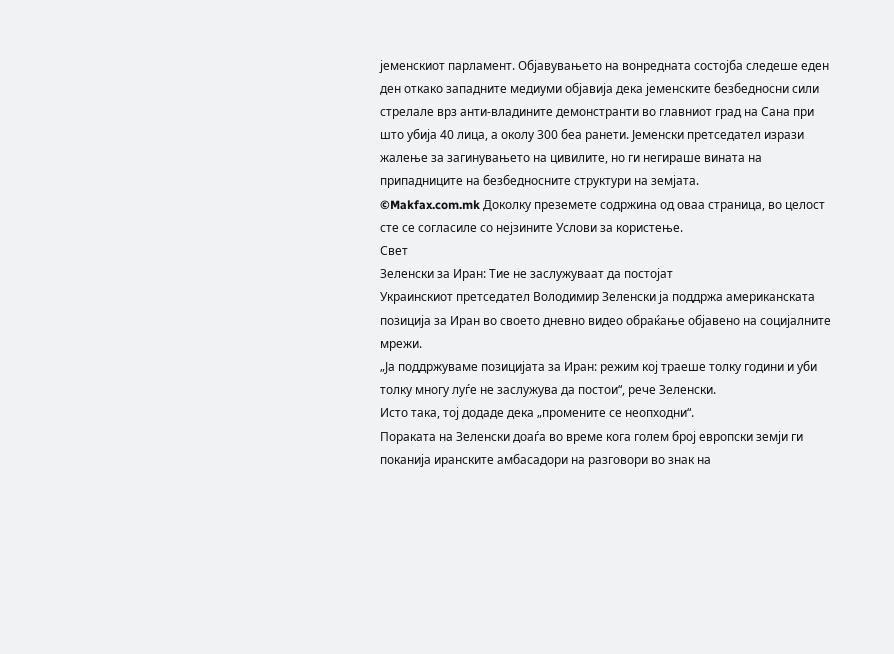јеменскиот парламент. Објавувањето на вонредната состојба следеше еден ден откако западните медиуми објавија дека јеменските безбедносни сили стрелале врз анти-владините демонстранти во главниот град на Сана при што убија 40 лица, а околу 300 беа ранети. Јеменски претседател изрази жалење за загинувањето на цивилите, но ги негираше вината на припадниците на безбедносните структури на земјата.
©Makfax.com.mk Доколку преземете содржина од оваа страница, во целост сте се согласиле со нејзините Услови за користење.
Свет
Зеленски за Иран: Тие не заслужуваат да постојат
Украинскиот претседател Володимир Зеленски ја поддржа американската позиција за Иран во своето дневно видео обраќање објавено на социјалните мрежи.
„Ја поддржуваме позицијата за Иран: режим кој траеше толку години и уби толку многу луѓе не заслужува да постои“, рече Зеленски.
Исто така, тој додаде дека „промените се неопходни“.
Пораката на Зеленски доаѓа во време кога голем број европски земји ги поканија иранските амбасадори на разговори во знак на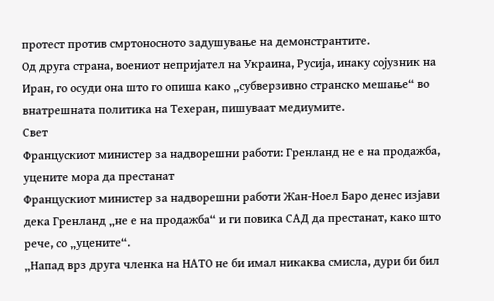протест против смртоносното задушување на демонстрантите.
Од друга страна, воениот непријател на Украина, Русија, инаку сојузник на Иран, го осуди она што го опиша како „субверзивно странско мешање“ во внатрешната политика на Техеран, пишуваат медиумите.
Свет
Францускиот министер за надворешни работи: Гренланд не е на продажба, уцените мора да престанат
Францускиот министер за надворешни работи Жан-Ноел Баро денес изјави дека Гренланд „не е на продажба“ и ги повика САД да престанат, како што рече, со „уцените“.
„Напад врз друга членка на НАТО не би имал никаква смисла, дури би бил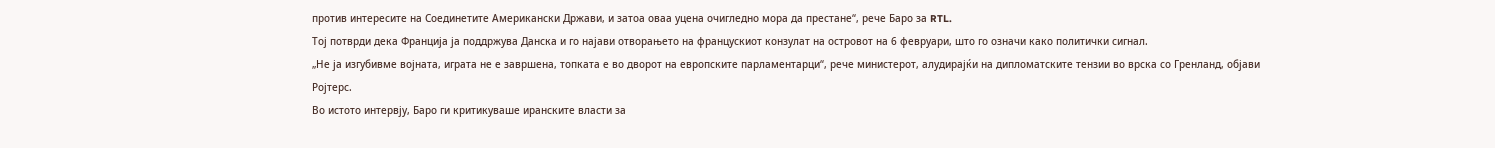против интересите на Соединетите Американски Држави, и затоа оваа уцена очигледно мора да престане“, рече Баро за RTL.
Тој потврди дека Франција ја поддржува Данска и го најави отворањето на францускиот конзулат на островот на 6 февруари, што го означи како политички сигнал.
„Не ја изгубивме војната, играта не е завршена, топката е во дворот на европските парламентарци“, рече министерот, алудирајќи на дипломатските тензии во врска со Гренланд, објави Ројтерс.
Во истото интервју, Баро ги критикуваше иранските власти за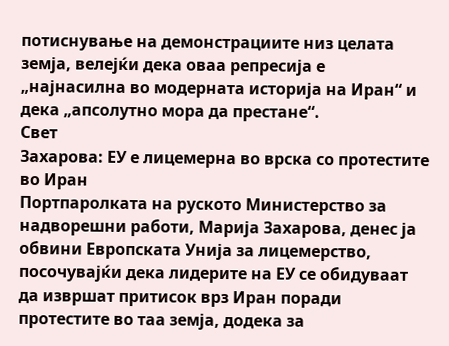потиснување на демонстрациите низ целата земја, велејќи дека оваа репресија е „најнасилна во модерната историја на Иран“ и дека „апсолутно мора да престане“.
Свет
Захарова: ЕУ е лицемерна во врска со протестите во Иран
Портпаролката на руското Министерство за надворешни работи, Марија Захарова, денес ја обвини Европската Унија за лицемерство, посочувајќи дека лидерите на ЕУ се обидуваат да извршат притисок врз Иран поради протестите во таа земја, додека за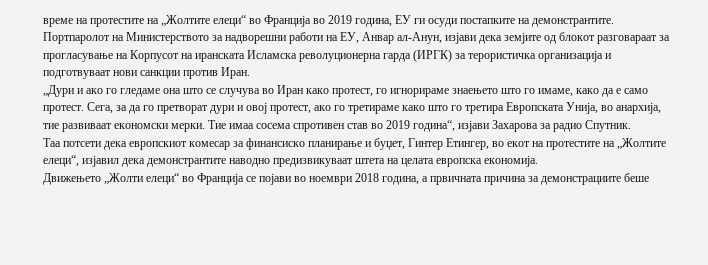време на протестите на „Жолтите елеци“ во Франција во 2019 година, ЕУ ги осуди постапките на демонстрантите.
Портпаролот на Министерството за надворешни работи на ЕУ, Анвар ал-Анун, изјави дека земјите од блокот разговараат за прогласување на Корпусот на иранската Исламска револуционерна гарда (ИРГК) за терористичка организација и подготвуваат нови санкции против Иран.
„Дури и ако го гледаме она што се случува во Иран како протест, го игнорираме знаењето што го имаме, како да е само протест. Сега, за да го претворат дури и овој протест, ако го третираме како што го третира Европската Унија, во анархија, тие развиваат економски мерки. Тие имаа сосема спротивен став во 2019 година“, изјави Захарова за радио Спутник.
Таа потсети дека европскиот комесар за финансиско планирање и буџет, Гинтер Етингер, во екот на протестите на „Жолтите елеци“, изјавил дека демонстрантите наводно предизвикуваат штета на целата европска економија.
Движењето „Жолти елеци“ во Франција се појави во ноември 2018 година, а првичната причина за демонстрациите беше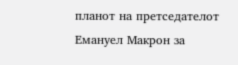планот на претседателот Емануел Макрон за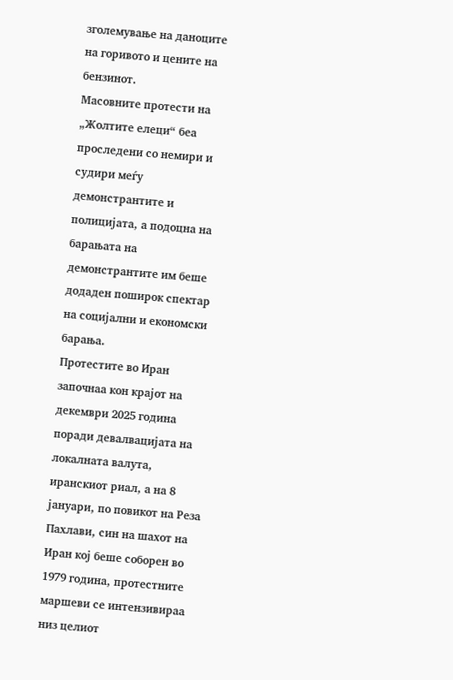зголемување на даноците на горивото и цените на бензинот.
Масовните протести на „Жолтите елеци“ беа проследени со немири и судири меѓу демонстрантите и полицијата, а подоцна на барањата на демонстрантите им беше додаден поширок спектар на социјални и економски барања.
Протестите во Иран започнаа кон крајот на декември 2025 година поради девалвацијата на локалната валута, иранскиот риал, а на 8 јануари, по повикот на Реза Пахлави, син на шахот на Иран кој беше соборен во 1979 година, протестните маршеви се интензивираа низ целиот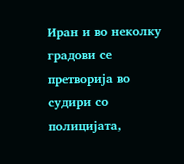Иран и во неколку градови се претворија во судири со полицијата,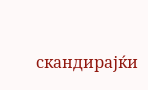скандирајќи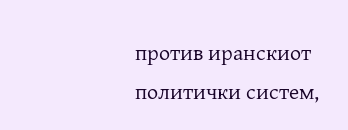против иранскиот политички систем,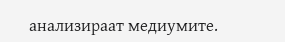анализираат медиумите.